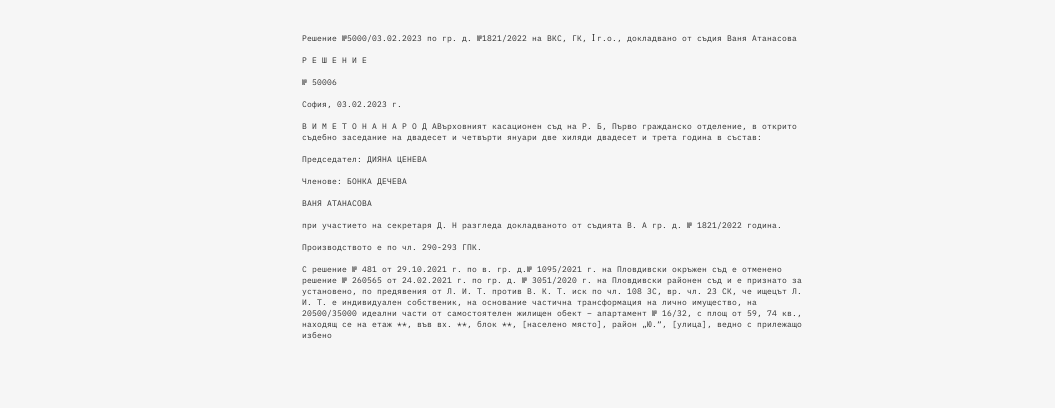Решение №5000/03.02.2023 по гр. д. №1821/2022 на ВКС, ГК, I г.о., докладвано от съдия Ваня Атанасова

Р Е Ш Е Н И Е

№ 50006

София, 03.02.2023 г.

В И М Е Т О Н А Н А Р О Д АВърховният касационен съд на Р. Б, Първо гражданско отделение, в открито съдебно заседание на двадесет и четвърти януари две хиляди двадесет и трета година в състав:

Председател: ДИЯНА ЦЕНЕВА

Членове: БОНКА ДЕЧЕВА

ВАНЯ АТАНАСОВА

при участието на секретаря Д. Н разгледа докладваното от съдията В. А гр. д. № 1821/2022 година.

Производството е по чл. 290-293 ГПК.

С решение № 481 от 29.10.2021 г. по в. гр. д.№ 1095/2021 г. на Пловдивски окръжен съд е отменено решение № 260565 от 24.02.2021 г. по гр. д. № 3051/2020 г. на Пловдивски районен съд и е признато за установено, по предявения от Л. И. Т. против В. К. Т. иск по чл. 108 ЗС, вр. чл. 23 СК, че ищецът Л. И. Т. е индивидуален собственик, на основание частична трансформация на лично имущество, на 20500/35000 идеални части от самостоятелен жилищен обект – апартамент № 16/32, с площ от 59, 74 кв., находящ се на етаж **, във вх. **, блок **, [населено място], район „Ю.“, [улица], ведно с прилежащо избено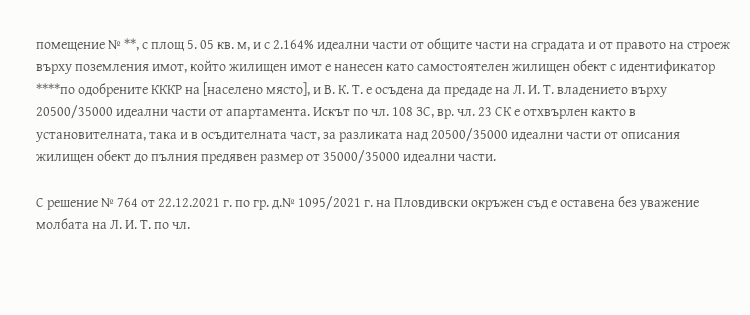помещение № **, с площ 5. 05 кв. м, и с 2.164% идеални части от общите части на сградата и от правото на строеж върху поземления имот, който жилищен имот е нанесен като самостоятелен жилищен обект с идентификатор ****по одобрените КККР на [населено място], и В. К. Т. е осъдена да предаде на Л. И. Т. владението върху 20500/35000 идеални части от апартамента. Искът по чл. 108 ЗС, вр. чл. 23 СК е отхвърлен както в установителната, така и в осъдителната част, за разликата над 20500/35000 идеални части от описания жилищен обект до пълния предявен размер от 35000/35000 идеални части.

С решение № 764 от 22.12.2021 г. по гр. д.№ 1095/2021 г. на Пловдивски окръжен съд е оставена без уважение молбата на Л. И. Т. по чл.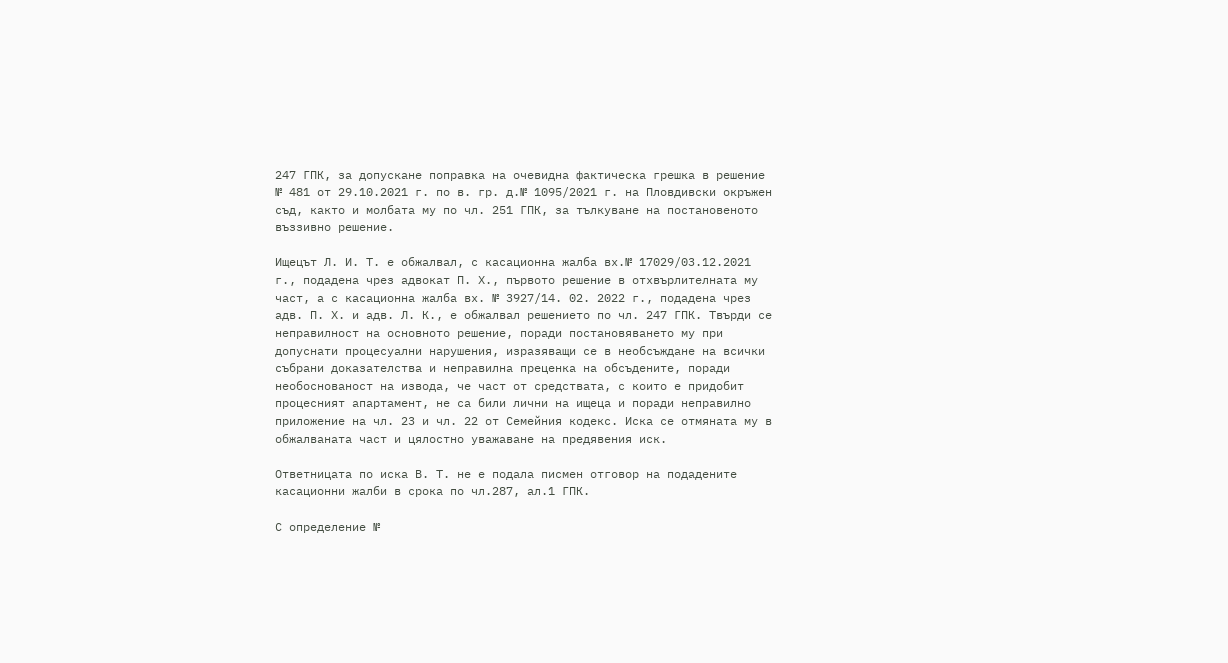247 ГПК, за допускане поправка на очевидна фактическа грешка в решение № 481 от 29.10.2021 г. по в. гр. д.№ 1095/2021 г. на Пловдивски окръжен съд, както и молбата му по чл. 251 ГПК, за тълкуване на постановеното въззивно решение.

Ищецът Л. И. Т. е обжалвал, с касационна жалба вх.№ 17029/03.12.2021 г., подадена чрез адвокат П. Х., първото решение в отхвърлителната му част, а с касационна жалба вх. № 3927/14. 02. 2022 г., подадена чрез адв. П. Х. и адв. Л. К., е обжалвал решението по чл. 247 ГПК. Твърди се неправилност на основното решение, поради постановяването му при допуснати процесуални нарушения, изразяващи се в необсъждане на всички събрани доказателства и неправилна преценка на обсъдените, поради необоснованост на извода, че част от средствата, с които е придобит процесният апартамент, не са били лични на ищеца и поради неправилно приложение на чл. 23 и чл. 22 от Семейния кодекс. Иска се отмяната му в обжалваната част и цялостно уважаване на предявения иск.

Ответницата по иска В. Т. не е подала писмен отговор на подадените касационни жалби в срока по чл.287, ал.1 ГПК.

С определение №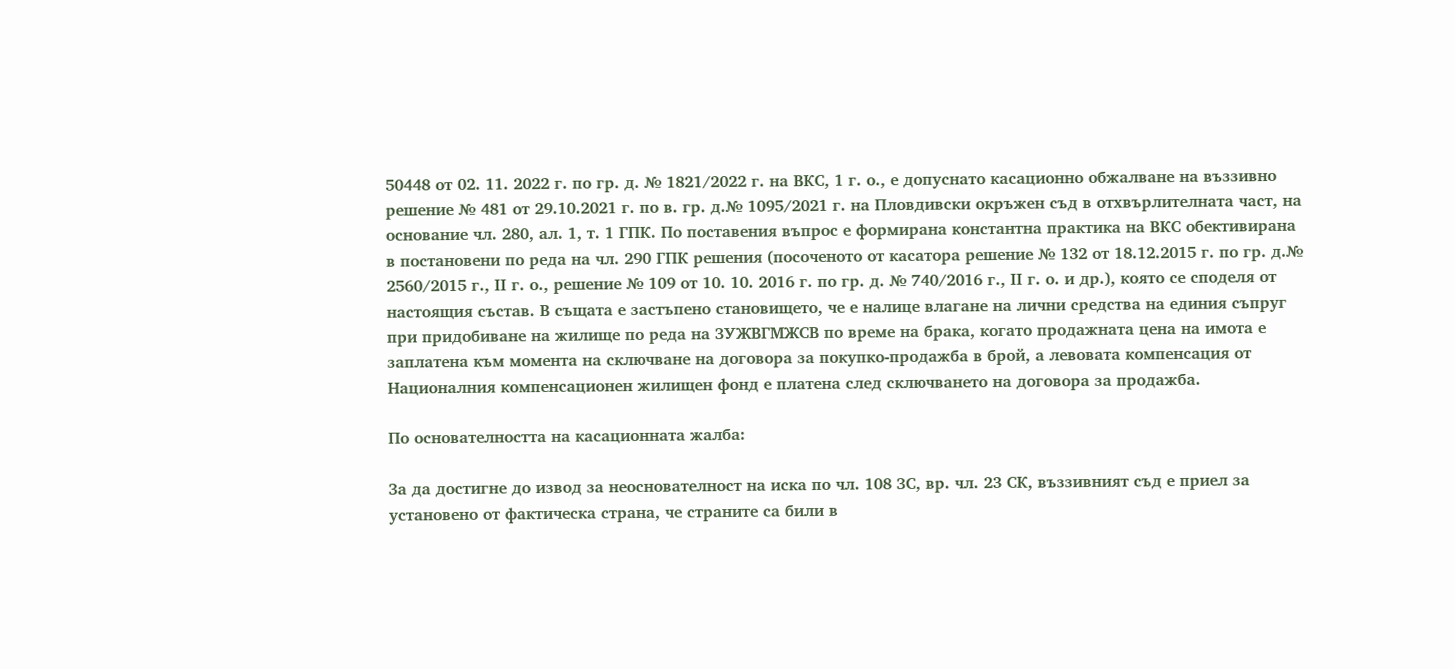50448 от 02. 11. 2022 г. по гр. д. № 1821/2022 г. на ВКС, 1 г. о., е допуснато касационно обжалване на въззивно решение № 481 от 29.10.2021 г. по в. гр. д.№ 1095/2021 г. на Пловдивски окръжен съд в отхвърлителната част, на основание чл. 280, ал. 1, т. 1 ГПК. По поставения въпрос е формирана константна практика на ВКС обективирана в постановени по реда на чл. 290 ГПК решения (посоченото от касатора решение № 132 от 18.12.2015 г. по гр. д.№ 2560/2015 г., ІІ г. о., решение № 109 от 10. 10. 2016 г. по гр. д. № 740/2016 г., ІІ г. о. и др.), която се споделя от настоящия състав. В същата е застъпено становището, че е налице влагане на лични средства на единия съпруг при придобиване на жилище по реда на ЗУЖВГМЖСВ по време на брака, когато продажната цена на имота е заплатена към момента на сключване на договора за покупко-продажба в брой, а левовата компенсация от Националния компенсационен жилищен фонд е платена след сключването на договора за продажба.

По основателността на касационната жалба:

За да достигне до извод за неоснователност на иска по чл. 108 ЗС, вр. чл. 23 СК, въззивният съд е приел за установено от фактическа страна, че страните са били в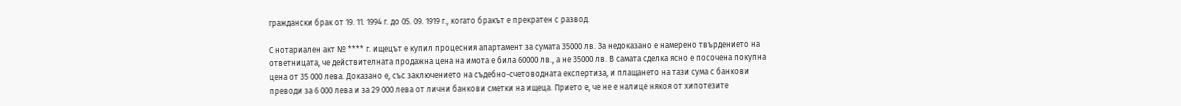граждански брак от 19. 11. 1994 г. до 05. 09. 1919 г., когато бракът е прекратен с развод.

С нотариален акт № **** г. ищецът е купил процесния апартамент за сумата 35000 лв. За недоказано е намерено твърдението на ответницата, че действителната продажна цена на имота е била 60000 лв., а не 35000 лв. В самата сделка ясно е посочена покупна цена от 35 000 лева. Доказано е, със заключението на съдебно-счетоводната експертиза, и плащането на тази сума с банкови преводи за 6 000 лева и за 29 000 лева от лични банкови сметки на ищеца. Прието е, че не е налице някоя от хипотезите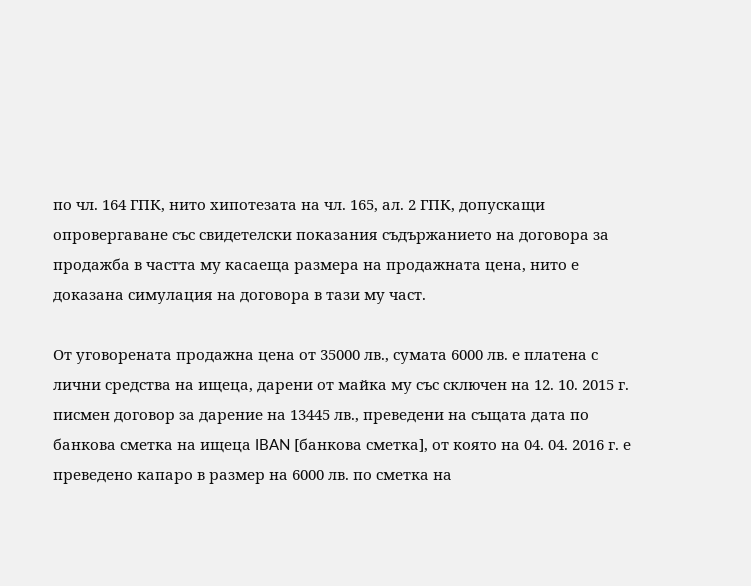по чл. 164 ГПК, нито хипотезата на чл. 165, ал. 2 ГПК, допускащи опровергаване със свидетелски показания съдържанието на договора за продажба в частта му касаеща размера на продажната цена, нито е доказана симулация на договора в тази му част.

От уговорената продажна цена от 35000 лв., сумата 6000 лв. е платена с лични средства на ищеца, дарени от майка му със сключен на 12. 10. 2015 г. писмен договор за дарение на 13445 лв., преведени на същата дата по банкова сметка на ищеца IBAN [банкова сметка], от която на 04. 04. 2016 г. е преведено капаро в размер на 6000 лв. по сметка на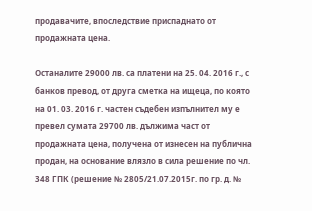продавачите, впоследствие приспаднато от продажната цена.

Останалите 29000 лв. са платени на 25. 04. 2016 г., с банков превод, от друга сметка на ищеца, по която на 01. 03. 2016 г. частен съдебен изпълнител му е превел сумата 29700 лв. дължима част от продажната цена, получена от изнесен на публична продан, на основание влязло в сила решение по чл. 348 ГПК (решение № 2805/21.07.2015г. по гр. д. №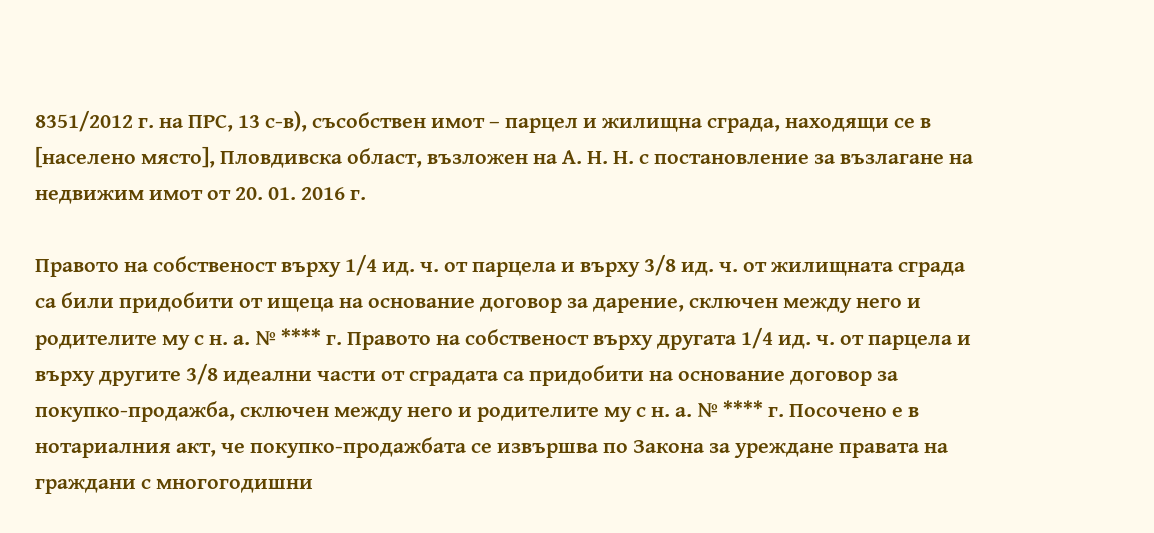8351/2012 г. на ПРС, 13 с-в), съсобствен имот – парцел и жилищна сграда, находящи се в [населено място], Пловдивска област, възложен на А. Н. Н. с постановление за възлагане на недвижим имот от 20. 01. 2016 г.

Правото на собственост върху 1/4 ид. ч. от парцела и върху 3/8 ид. ч. от жилищната сграда са били придобити от ищеца на основание договор за дарение, сключен между него и родителите му с н. а. № **** г. Правото на собственост върху другата 1/4 ид. ч. от парцела и върху другите 3/8 идеални части от сградата са придобити на основание договор за покупко-продажба, сключен между него и родителите му с н. а. № **** г. Посочено е в нотариалния акт, че покупко-продажбата се извършва по Закона за уреждане правата на граждани с многогодишни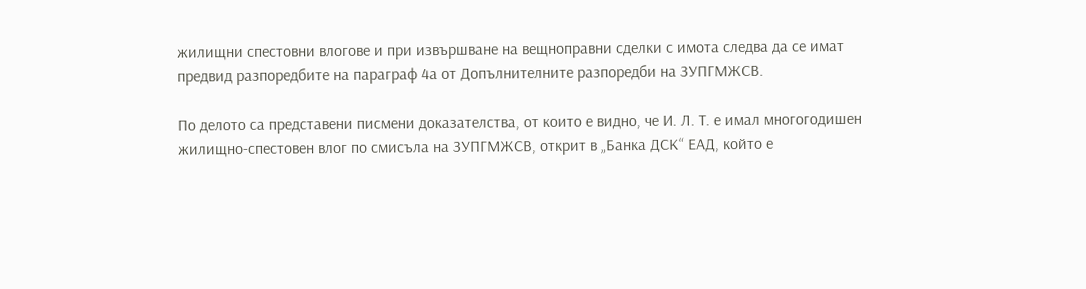жилищни спестовни влогове и при извършване на вещноправни сделки с имота следва да се имат предвид разпоредбите на параграф 4а от Допълнителните разпоредби на ЗУПГМЖСВ.

По делото са представени писмени доказателства, от които е видно, че И. Л. Т. е имал многогодишен жилищно-спестовен влог по смисъла на ЗУПГМЖСВ, открит в „Банка ДСК“ ЕАД, който е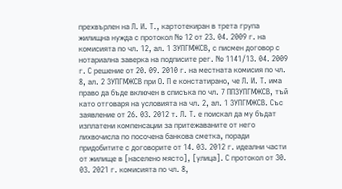прехвърлен на Л. И. Т., картотекиран в трета група жилищна нужда с протокол № 12 от 23. 04. 2009 г. на комисията по чл. 12, ал. 1 ЗУПГМЖСВ, с писмен договор с нотариална заверка на подписите рег. № 1141/13. 04. 2009 г. С решение от 20. 09. 2010 г. на местната комисия по чл. 8, ал. 2 ЗУПГМЖСВ при О. П е констатирано, че Л. И. Т. има право да бъде включен в списъка по чл. 7 ППЗУПГМЖСВ, тъй като отговаря на условията на чл. 2, ал. 1 ЗУПГМЖСВ. Със заявление от 26. 03. 2012 т. Л. Т. е поискал да му бъдат изплатени компенсации за притежаваните от него лихвочисла по посочена банкова сметка, поради придобитите с договорите от 14. 03. 2012 г. идеални части от жилище в [населено място], [улица]. С протокол от 30. 03. 2021 г. комисията по чл. 8,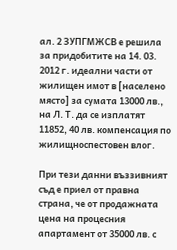ал. 2 ЗУПГМЖСВ е решила за придобитите на 14. 03. 2012 г. идеални части от жилищен имот в [населено място] за сумата 13000 лв., на Л. Т. да се изплатят 11852, 40 лв. компенсация по жилищноспестовен влог.

При тези данни въззивният съд е приел от правна страна, че от продажната цена на процесния апартамент от 35000 лв. с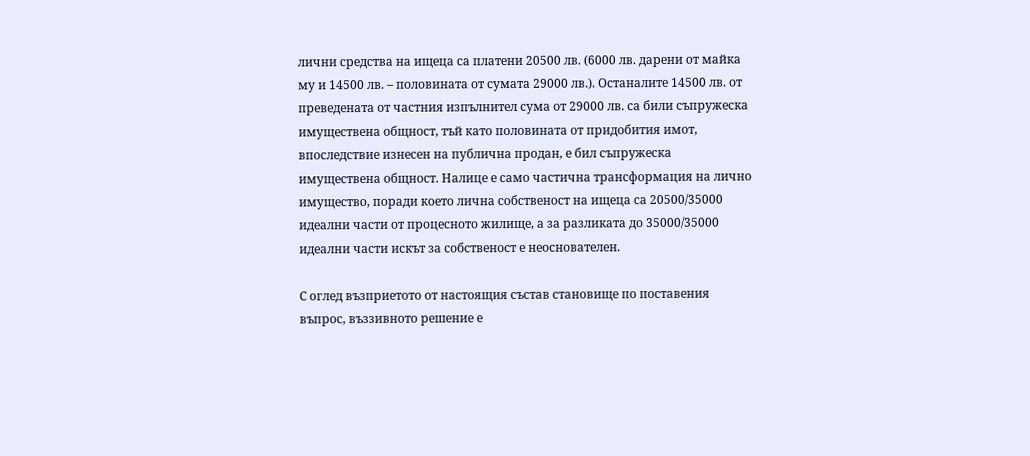лични средства на ищеца са платени 20500 лв. (6000 лв. дарени от майка му и 14500 лв. – половината от сумата 29000 лв.). Останалите 14500 лв. от преведената от частния изпълнител сума от 29000 лв. са били съпружеска имуществена общност, тъй като половината от придобития имот, впоследствие изнесен на публична продан, е бил съпружеска имуществена общност. Налице е само частична трансформация на лично имущество, поради което лична собственост на ищеца са 20500/35000 идеални части от процесното жилище, а за разликата до 35000/35000 идеални части искът за собственост е неоснователен.

С оглед възприетото от настоящия състав становище по поставения въпрос, въззивното решение е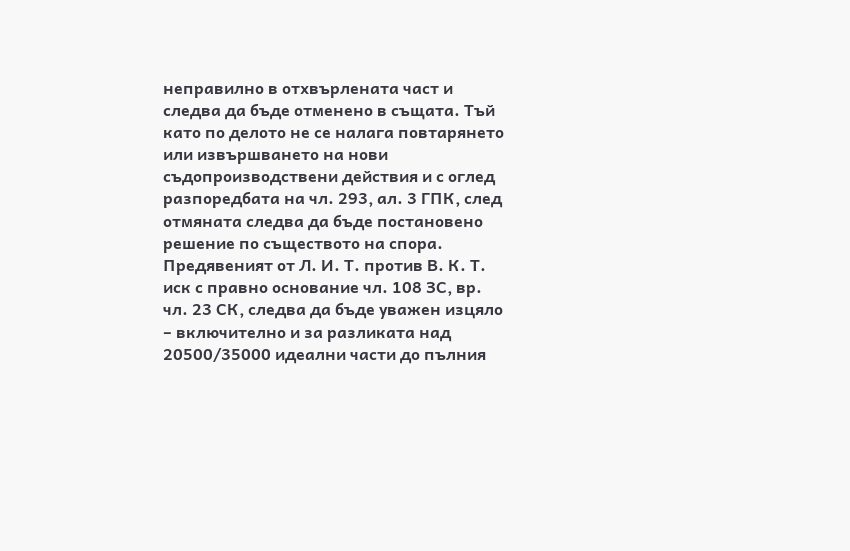неправилно в отхвърлената част и следва да бъде отменено в същата. Тъй като по делото не се налага повтарянето или извършването на нови съдопроизводствени действия и с оглед разпоредбата на чл. 293, ал. 3 ГПК, след отмяната следва да бъде постановено решение по съществото на спора. Предявеният от Л. И. Т. против В. К. Т. иск с правно основание чл. 108 ЗС, вр. чл. 23 СК, следва да бъде уважен изцяло – включително и за разликата над 20500/35000 идеални части до пълния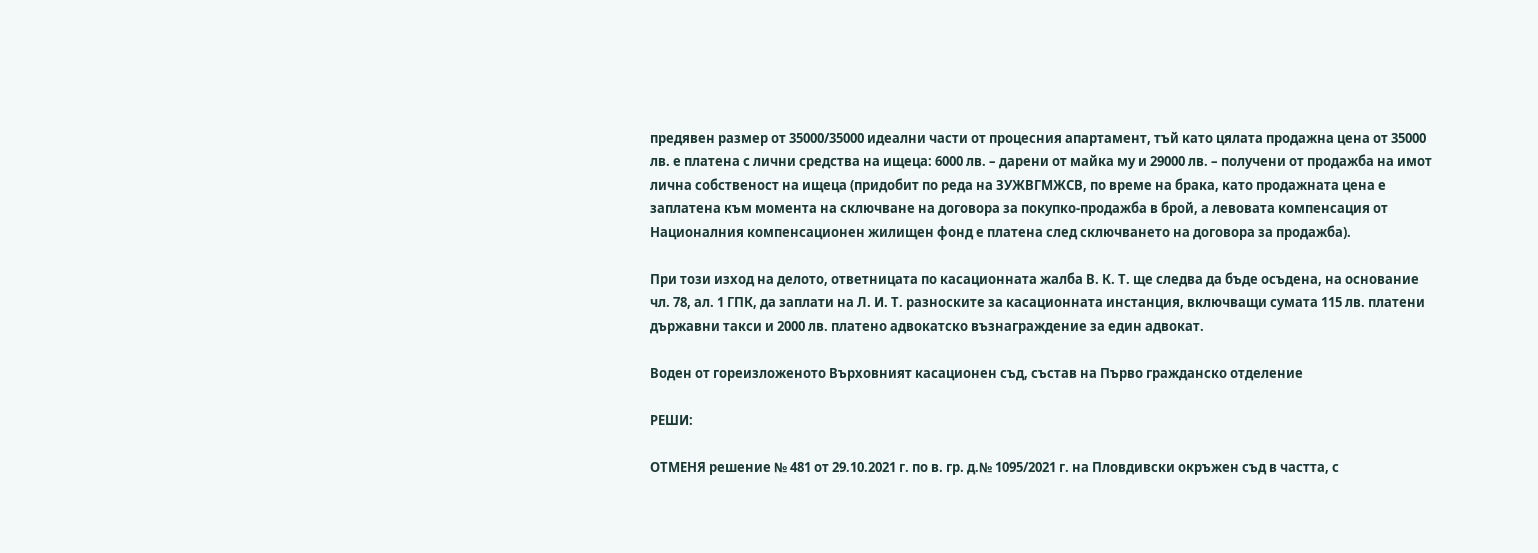предявен размер от 35000/35000 идеални части от процесния апартамент, тъй като цялата продажна цена от 35000 лв. е платена с лични средства на ищеца: 6000 лв. – дарени от майка му и 29000 лв. – получени от продажба на имот лична собственост на ищеца (придобит по реда на ЗУЖВГМЖСВ, по време на брака, като продажната цена е заплатена към момента на сключване на договора за покупко-продажба в брой, а левовата компенсация от Националния компенсационен жилищен фонд е платена след сключването на договора за продажба).

При този изход на делото, ответницата по касационната жалба В. К. Т. ще следва да бъде осъдена, на основание чл. 78, ал. 1 ГПК, да заплати на Л. И. Т. разноските за касационната инстанция, включващи сумата 115 лв. платени държавни такси и 2000 лв. платено адвокатско възнаграждение за един адвокат.

Воден от гореизложеното Върховният касационен съд, състав на Първо гражданско отделение

РЕШИ:

ОТМЕНЯ решение № 481 от 29.10.2021 г. по в. гр. д.№ 1095/2021 г. на Пловдивски окръжен съд в частта, с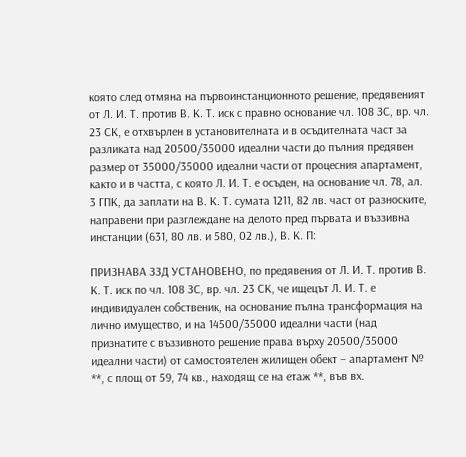която след отмяна на първоинстанционното решение, предявеният от Л. И. Т. против В. К. Т. иск с правно основание чл. 108 ЗС, вр. чл. 23 СК, е отхвърлен в установителната и в осъдителната част за разликата над 20500/35000 идеални части до пълния предявен размер от 35000/35000 идеални части от процесния апартамент, както и в частта, с която Л. И. Т. е осъден, на основание чл. 78, ал. 3 ГПК, да заплати на В. К. Т. сумата 1211, 82 лв. част от разноските, направени при разглеждане на делото пред първата и въззивна инстанции (631, 80 лв. и 580, 02 лв.), В. К. П:

ПРИЗНАВА ЗЗД УСТАНОВЕНО, по предявения от Л. И. Т. против В. К. Т. иск по чл. 108 ЗС, вр. чл. 23 СК, че ищецът Л. И. Т. е индивидуален собственик, на основание пълна трансформация на лично имущество, и на 14500/35000 идеални части (над признатите с въззивното решение права върху 20500/35000 идеални части) от самостоятелен жилищен обект – апартамент № **, с площ от 59, 74 кв., находящ се на етаж **, във вх.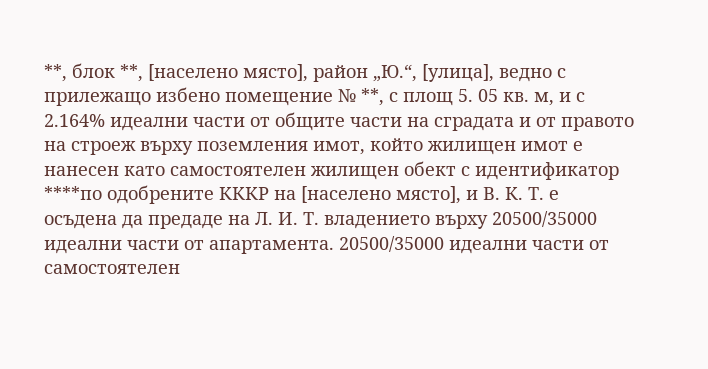**, блок **, [населено място], район „Ю.“, [улица], ведно с прилежащо избено помещение № **, с площ 5. 05 кв. м, и с 2.164% идеални части от общите части на сградата и от правото на строеж върху поземления имот, който жилищен имот е нанесен като самостоятелен жилищен обект с идентификатор ****по одобрените КККР на [населено място], и В. К. Т. е осъдена да предаде на Л. И. Т. владението върху 20500/35000 идеални части от апартамента. 20500/35000 идеални части от самостоятелен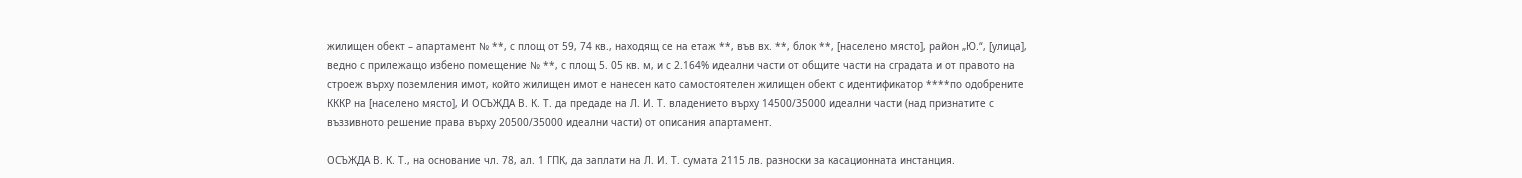жилищен обект – апартамент № **, с площ от 59, 74 кв., находящ се на етаж **, във вх. **, блок **, [населено място], район „Ю.“, [улица], ведно с прилежащо избено помещение № **, с площ 5. 05 кв. м, и с 2.164% идеални части от общите части на сградата и от правото на строеж върху поземления имот, който жилищен имот е нанесен като самостоятелен жилищен обект с идентификатор ****по одобрените КККР на [населено място], И ОСЪЖДА В. К. Т. да предаде на Л. И. Т. владението върху 14500/35000 идеални части (над признатите с въззивното решение права върху 20500/35000 идеални части) от описания апартамент.

ОСЪЖДА В. К. Т., на основание чл. 78, ал. 1 ГПК, да заплати на Л. И. Т. сумата 2115 лв. разноски за касационната инстанция.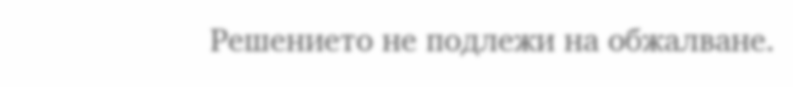Решението не подлежи на обжалване.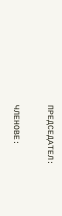ПРЕДСЕДАТЕЛ:

ЧЛЕНОВЕ: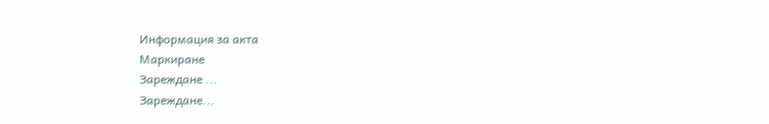Информация за акта
Маркиране
Зареждане ...
Зареждане...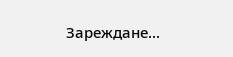Зареждане...